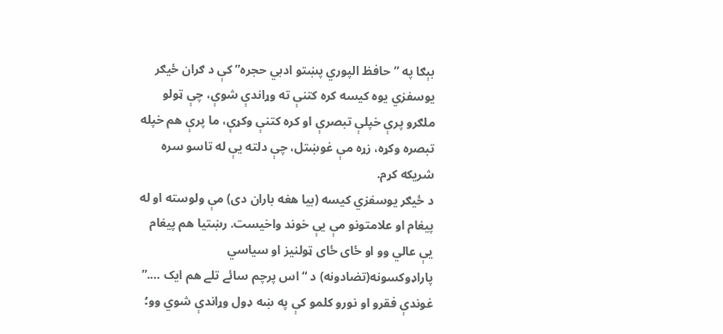بېګا په ”حافظ الپوري پښتو ادبي حجره” کې د ګران ځيګر يوسفزي يوه کيسه کره کتنې ته وړاندې شوې، چې ټولو ملګرو پرې خپلې تبصرې او کره کتنې وکړې، ما پرې هم خپله تبصره وکړه، زړه مې غوښتل، چې دلته يې له تاسو سره شريکه کړم.
د ځيګر يوسفزي کيسه (بيا هغه باران دى) مې ولوسته او له پيغام او علامتونو مې يې خوند واخيست. رښتيا هم پيغام يې عالي وو او ځای ځای ټولنيز او سياسي پاراډوکسونه(تضادونه) د “اس پرچم سائے تلے هم ايک ….” غوندې فقرو او نورو کلمو کې په ښه ډول وړاندې شوي وو؛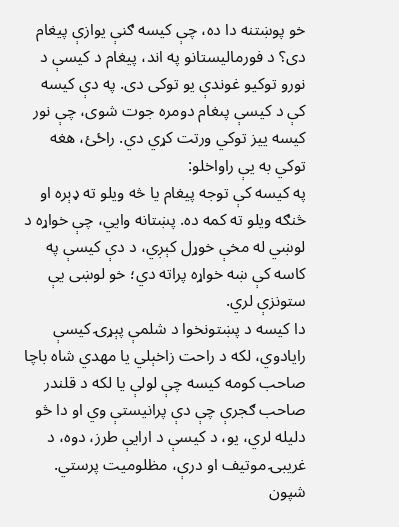خو پوښتنه دا ده، چې کيسه ګنې يوازې پيغام دی؟ د فورماليستانو په اند، پيغام د کيسې د نورو توکيو غوندې يو توکى دی. په دې کيسه کې د کيسې پىغام دومره جوت شوى، چې نور کيسه ييز توکي ورتت کړي دي. راځئ، هغه توکي به يې راواخلو:
په کيسه کې توجه پيغام يا څه ويلو ته ډېره او څنګه ويلو ته کمه ده. پښتانه وايي، چې خواړه د لوښي له مخې خوړل کېږي، د دې کيسې په کاسه کې ښه خواړه پراته دي؛ خو لوښی يې ستونزې لري.
دا کيسه د پښتونخوا د شلمې پېړۍ کيسې رايادوي، لکه د راحت زاخېلي يا مهدي شاه باچا صاحب کومه کيسه چې لولې يا لکه د قلندر صاحب ګجرې چې دې پرانيستې وي او دا څو دليله لري، يو، د کيسې د ارايې طرز، دوه، د غريبۍ موتيف او درې، مظلوميت پرستي.
شپون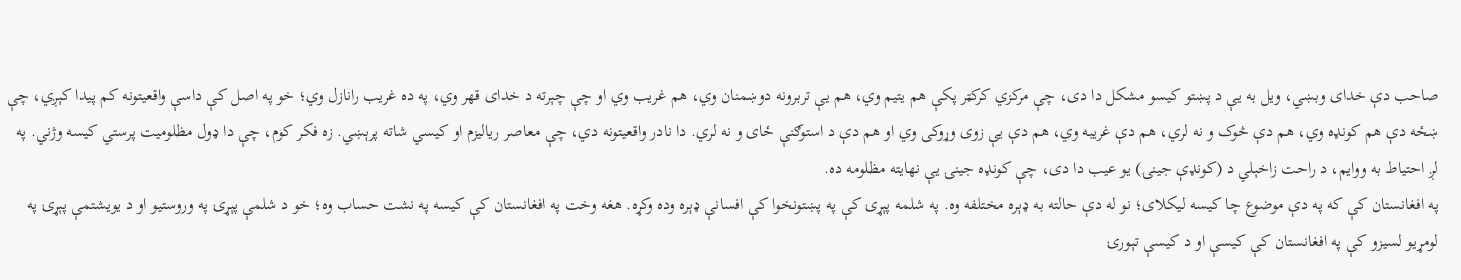صاحب دې خدای وبښي، ويل به يې د پښتو کيسو مشکل دا دى، چې مرکزي کرکټر پکې هم يتيم وي، هم يې تربرونه دوښمنان وي، هم غريب وي او چې چېرته د خدای قهر وي، په ده غريب رانازل وي؛ خو په اصل کې داسې واقعيتونه کم پيدا کېږي، چې ښځه دې هم کونډه وي، هم دې څوک و نه لري، هم دې غريبه وي، هم دې يې زوی وړوکی وي او هم دې د استوګنې ځای و نه لري. دا نادر واقعيتونه دي، چې معاصر رياليزم او کيسي شاته پرېښي. زه فکر کوم، چې دا ډول مظلوميت پرستي کيسه وژني. په لږ احتياط به ووايم، د راحت زاخېلي د (کونډې جينۍ) يو عيب دا دی، چې کونډه جينۍ يې نهايته مظلومه ده.
په افغانستان کې که په دې موضوع چا کيسه ليکلای؛ نو له دې حالته به ډېره مختلفه وه. په شلمه پېړۍ کې په پښتونخوا کې افسانې ډېره وده وکړه. هغه وخت په افغانستان کې کيسه په نشت حساب وه؛ خو د شلمې پېړۍ په وروستيو او د يويشتمې پېړۍ په لومړيو لسيزو کې په افغانستان کې کيسې او د کيسې تېورۍ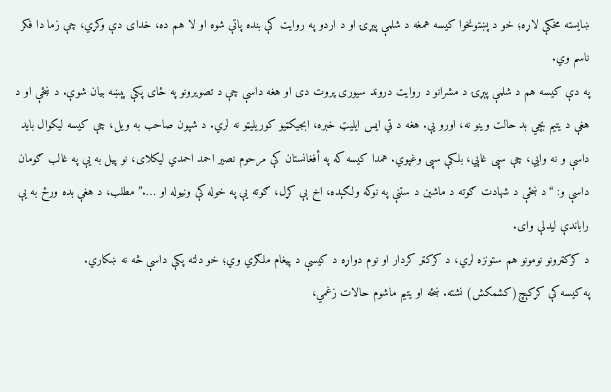ښايسته مخکې لاړه؛ خو د پښتونخوا کيسه همغه د شلمې پيړۍ او د اردو په روايت کې بنده پاتې شوه او لا هم ده، خدای دې وکړي، چې زما دا فکر ناسم وي.
په دې کيسه هم د شلمې پېړۍ د مشرانو د روايت دروند سيوری پروت دی او هغه داسې چې د تصويرونو په ځای پکې پېښه بيان شوې. د ښځې او د هغې د يتيم بچي بد حالت وينو نه، اورو يې. هغه د ټي ايس ايليټ خبره، ابجيکټيو کوريليټو نه لري. د شپون صاحب به ويل، چې کيسه ليکوال بايد داسې و نه وايي، چې سپی غاپي، بلکې سپی وغپوي. همدا کيسه که په أفغانستان کې مرحوم نصير احمد احمدي ليکلاى، نو پيل به يې په غالب ګومان داسې و: “د ښځې د شهادت ګوته د ماشين د ستنې په نوکه ولګېده، اخ ېې کړل، ګوته يې په خوله کې ونيوله او ….” مطلب، د هغې بده ورځ به يې راباندې ليدلې واى.
د کرکټرونو نومونو هم ستونزه لري، د کرکټر کردار او نوم دواړه د کيسې د پيغام ملګري وي؛ خو دلته پکې داسې څه نه ښکاري.
په کيسه کې کړکېچ(کشمکش) نشته. ښځه او يتيم ماشوم حالات زغمي،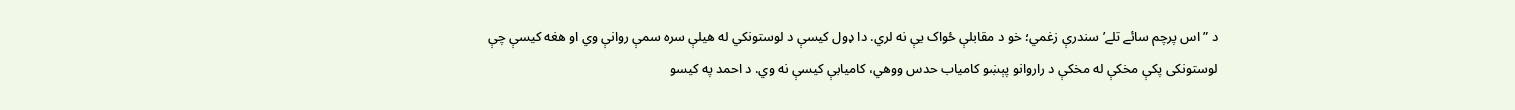د ” اس پرچم سائے تلے’ سندرې زغمي؛ خو د مقابلې ځواک يې نه لري. دا ډول کيسې د لوستونکي له هيلې سره سمې روانې وي او هغه کيسې چې لوستونکی پکې مخکې له مخکې د راروانو پېښو کامياب حدس ووهي، کاميابې کيسې نه وي. د احمد په کيسو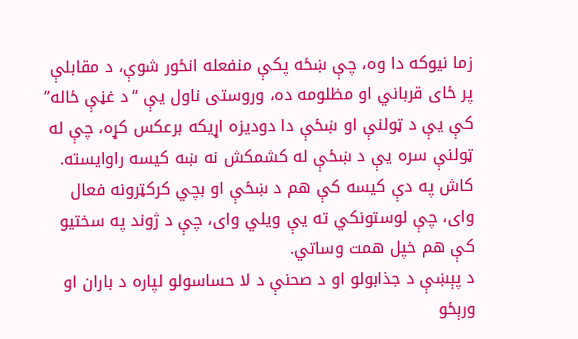زما نيوکه دا وه، چې ښځه پکې منفعله انځور شوې، د مقابلې پر ځای قرباني او مظلومه ده، وروستی ناول يې “د غڼې ځاله” کې يې د ټولنې او ښځې دا دوديزه اړيکه برعکس کړه، چې له ټولنې سره يې د ښځې له کشمکش نه ښه کيسه راوايسته. کاش په دې کيسه کې هم د ښځې او بچي کرکټرونه فعال وای، چې لوستونکي ته يې ويلي وای، چې د ژوند په سختيو کې هم خپل همت وساتي.
د پېښې د جذابولو او د صحنې د لا حساسولو لپاره د باران او ورېځو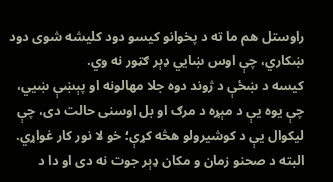راوستل هم ما ته د پخوانو کيسو دود کليشه شوى دود ښکاري، چې اوس ښايي ډېر ګټور نه وي.
کيسه د ښځې د ژوند دوه جلا مهالونه او پېښې ښيي، چې يوه يې د مېړه د مرګ او بل اوسنى حالت دى، چې ليکوال يې د کوشيرولو هڅه کړې؛ خو لا نور کار غواړي. البته د صحنو زمان و مکان ډېر جوت نه دى او دا د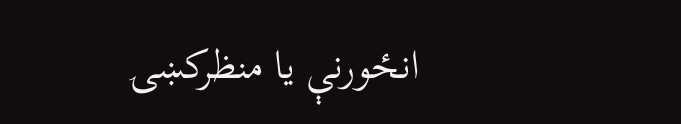انځورنې يا منظرکښۍ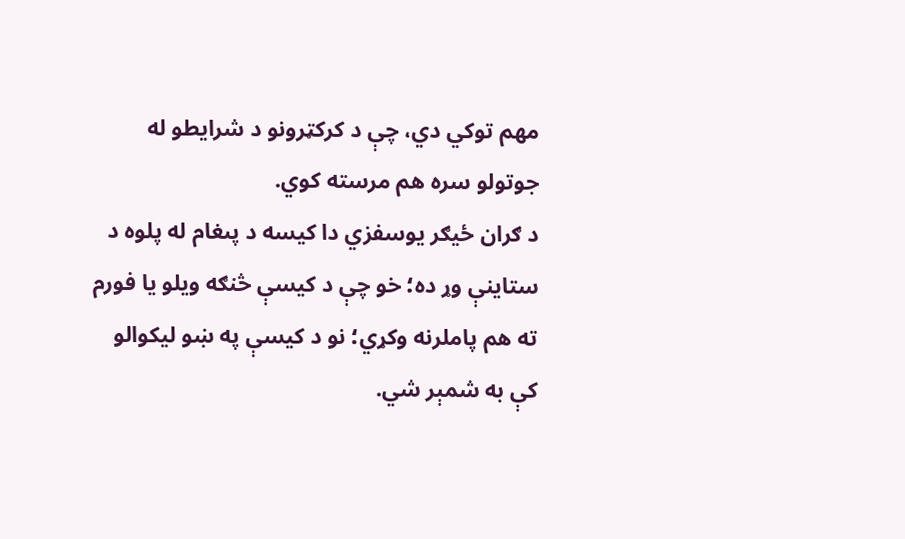مهم توکي دي، چې د کرکټرونو د شرايطو له جوتولو سره هم مرسته کوي.
د ګران ځيګر يوسفزي دا کيسه د پىغام له پلوه د ستاينې وړ ده؛ خو چې د کيسې څنګه ويلو يا فورم ته هم پاملرنه وکړي؛ نو د کيسې په ښو ليکوالو کې به شمېر شي.